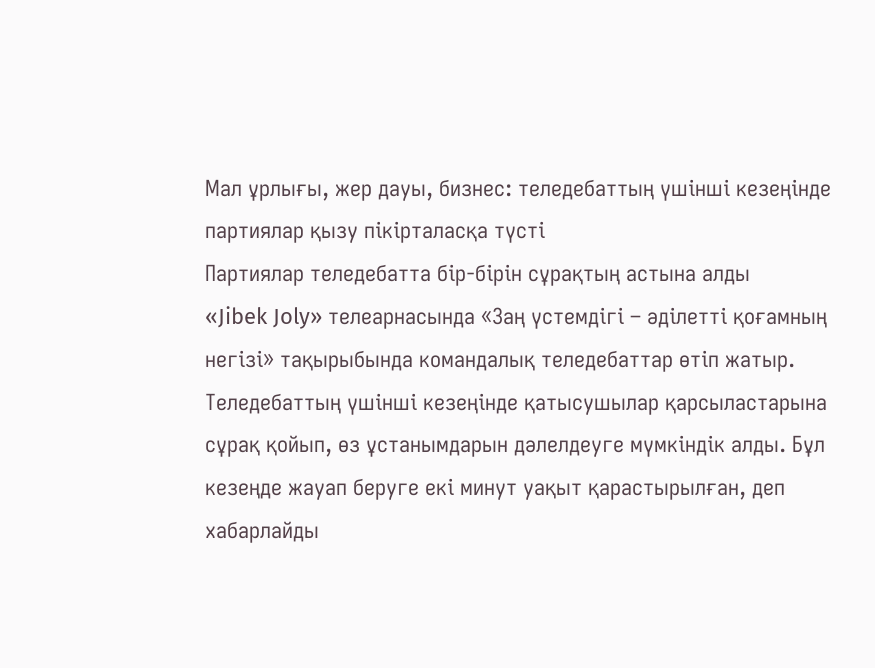Мал ұрлығы, жер дауы, бизнес: теледебаттың үшінші кезеңінде партиялар қызу пікірталасқа түсті
Партиялар теледебатта бір-бірін сұрақтың астына алды
«Jibek Joly» телеарнасында «Заң үстемдігі – әділетті қоғамның негізі» тақырыбында командалық теледебаттар өтіп жатыр. Теледебаттың үшінші кезеңінде қатысушылар қарсыластарына сұрақ қойып, өз ұстанымдарын дәлелдеуге мүмкіндік алды. Бұл кезеңде жауап беруге екі минут уақыт қарастырылған, деп хабарлайды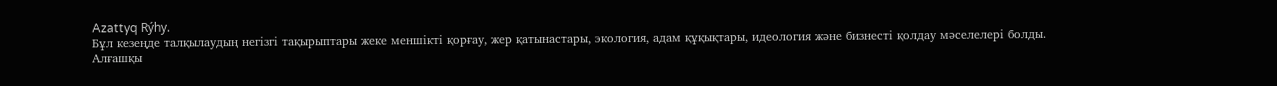Azattyq Rýhy.
Бұл кезеңде талқылаудың негізгі тақырыптары жеке меншікті қорғау, жер қатынастары, экология, адам құқықтары, идеология және бизнесті қолдау мәселелері болды.
Алғашқы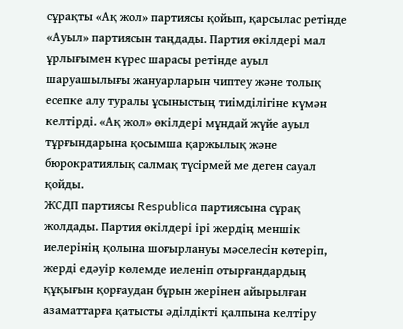сұрақты «Ақ жол» партиясы қойып, қарсылас ретінде «Ауыл» партиясын таңдады. Партия өкілдері мал ұрлығымен күрес шарасы ретінде ауыл шаруашылығы жануарларын чиптеу және толық есепке алу туралы ұсыныстың тиімділігіне күмән келтірді. «Ақ жол» өкілдері мұндай жүйе ауыл тұрғындарына қосымша қаржылық және бюрократиялық салмақ түсірмей ме деген сауал қойды.
ЖСДП партиясы Respublica партиясына сұрақ жолдады. Партия өкілдері ірі жердің меншік иелерінің қолына шоғырлануы мәселесін көтеріп, жерді едәуір көлемде иеленіп отырғандардың құқығын қорғаудан бұрын жерінен айырылған азаматтарға қатысты әділдікті қалпына келтіру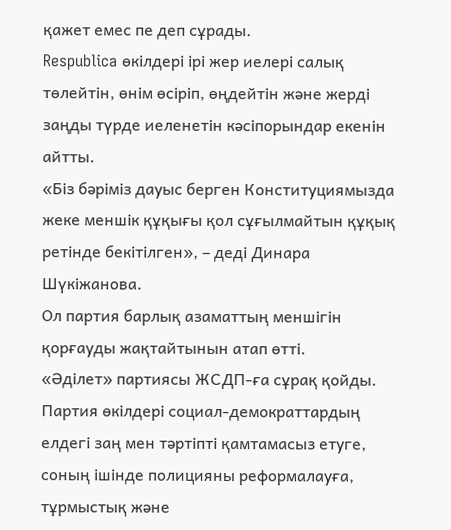қажет емес пе деп сұрады.
Respublica өкілдері ірі жер иелері салық төлейтін, өнім өсіріп, өңдейтін және жерді заңды түрде иеленетін кәсіпорындар екенін айтты.
«Біз бәріміз дауыс берген Конституциямызда жеке меншік құқығы қол сұғылмайтын құқық ретінде бекітілген», – деді Динара Шүкіжанова.
Ол партия барлық азаматтың меншігін қорғауды жақтайтынын атап өтті.
«Әділет» партиясы ЖСДП-ға сұрақ қойды. Партия өкілдері социал-демократтардың елдегі заң мен тәртіпті қамтамасыз етуге, соның ішінде полицияны реформалауға, тұрмыстық және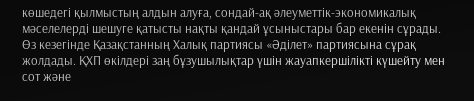көшедегі қылмыстың алдын алуға, сондай-ақ әлеуметтік-экономикалық мәселелерді шешуге қатысты нақты қандай ұсыныстары бар екенін сұрады.
Өз кезегінде Қазақстанның Халық партиясы «Әділет» партиясына сұрақ жолдады. ҚХП өкілдері заң бұзушылықтар үшін жауапкершілікті күшейту мен сот және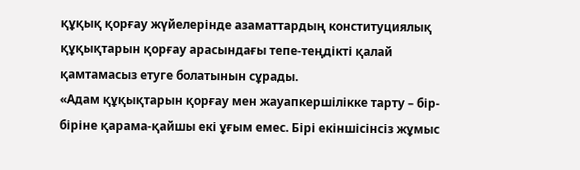құқық қорғау жүйелерінде азаматтардың конституциялық құқықтарын қорғау арасындағы тепе-теңдікті қалай қамтамасыз етуге болатынын сұрады.
«Адам құқықтарын қорғау мен жауапкершілікке тарту – бір-біріне қарама-қайшы екі ұғым емес. Бірі екіншісінсіз жұмыс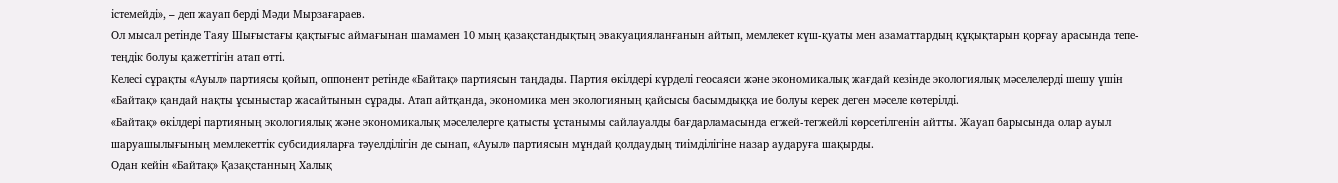істемейді», – деп жауап берді Мәди Мырзағараев.
Ол мысал ретінде Таяу Шығыстағы қақтығыс аймағынан шамамен 10 мың қазақстандықтың эвакуацияланғанын айтып, мемлекет күш-қуаты мен азаматтардың құқықтарын қорғау арасында тепе-теңдік болуы қажеттігін атап өтті.
Келесі сұрақты «Ауыл» партиясы қойып, оппонент ретінде «Байтақ» партиясын таңдады. Партия өкілдері күрделі геосаяси және экономикалық жағдай кезінде экологиялық мәселелерді шешу үшін «Байтақ» қандай нақты ұсыныстар жасайтынын сұрады. Атап айтқанда, экономика мен экологияның қайсысы басымдыққа ие болуы керек деген мәселе көтерілді.
«Байтақ» өкілдері партияның экологиялық және экономикалық мәселелерге қатысты ұстанымы сайлауалды бағдарламасында егжей-тегжейлі көрсетілгенін айтты. Жауап барысында олар ауыл шаруашылығының мемлекеттік субсидияларға тәуелділігін де сынап, «Ауыл» партиясын мұндай қолдаудың тиімділігіне назар аударуға шақырды.
Одан кейін «Байтақ» Қазақстанның Халық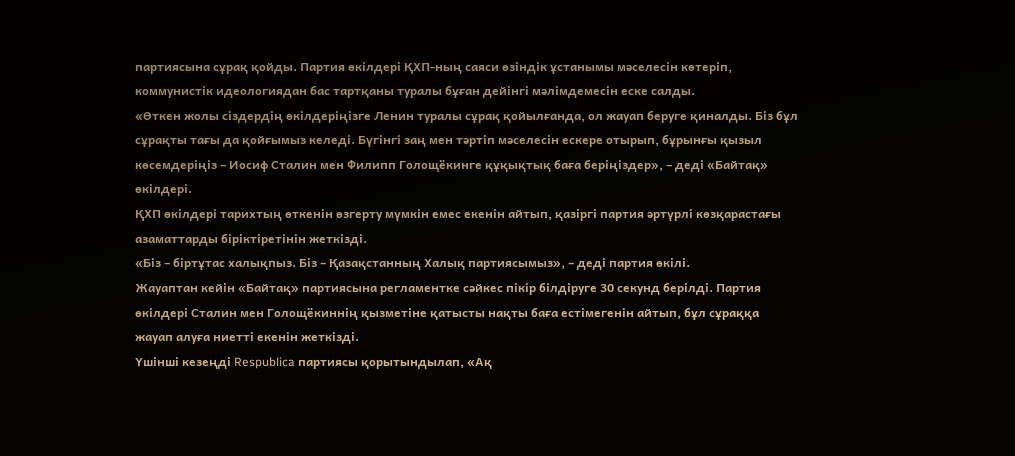партиясына сұрақ қойды. Партия өкілдері ҚХП-ның саяси өзіндік ұстанымы мәселесін көтеріп, коммунистік идеологиядан бас тартқаны туралы бұған дейінгі мәлімдемесін еске салды.
«Өткен жолы сіздердің өкілдеріңізге Ленин туралы сұрақ қойылғанда, ол жауап беруге қиналды. Біз бұл сұрақты тағы да қойғымыз келеді. Бүгінгі заң мен тәртіп мәселесін ескере отырып, бұрынғы қызыл көсемдеріңіз – Иосиф Сталин мен Филипп Голощёкинге құқықтық баға беріңіздер», – деді «Байтақ» өкілдері.
ҚХП өкілдері тарихтың өткенін өзгерту мүмкін емес екенін айтып, қазіргі партия әртүрлі көзқарастағы азаматтарды біріктіретінін жеткізді.
«Біз – біртұтас халықпыз. Біз – Қазақстанның Халық партиясымыз», – деді партия өкілі.
Жауаптан кейін «Байтақ» партиясына регламентке сәйкес пікір білдіруге 30 секунд берілді. Партия өкілдері Сталин мен Голощёкиннің қызметіне қатысты нақты баға естімегенін айтып, бұл сұраққа жауап алуға ниетті екенін жеткізді.
Үшінші кезеңді Respublica партиясы қорытындылап, «Ақ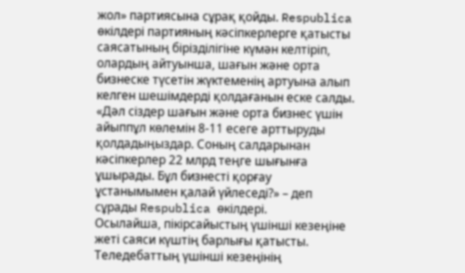жол» партиясына сұрақ қойды. Respublica өкілдері партияның кәсіпкерлерге қатысты саясатының бірізділігіне күмән келтіріп, олардың айтуынша, шағын және орта бизнеске түсетін жүктеменің артуына алып келген шешімдерді қолдағанын еске салды.
«Дәл сіздер шағын және орта бизнес үшін айыппұл көлемін 8-11 есеге арттыруды қолдадыңыздар. Соның салдарынан кәсіпкерлер 22 млрд теңге шығынға ұшырады. Бұл бизнесті қорғау ұстанымымен қалай үйлеседі?» – деп сұрады Respublica өкілдері.
Осылайша, пікірсайыстың үшінші кезеңіне жеті саяси күштің барлығы қатысты.
Теледебаттың үшінші кезеңінің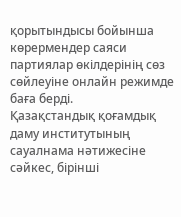қорытындысы бойынша көрермендер саяси партиялар өкілдерінің сөз сөйлеуіне онлайн режимде баға берді.
Қазақстандық қоғамдық даму институтының сауалнама нәтижесіне сәйкес, бірінші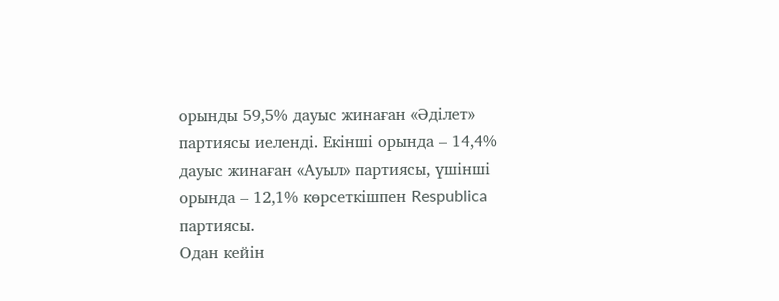орынды 59,5% дауыс жинаған «Әділет» партиясы иеленді. Екінші орында – 14,4% дауыс жинаған «Ауыл» партиясы, үшінші орында – 12,1% көрсеткішпен Respublica партиясы.
Одан кейін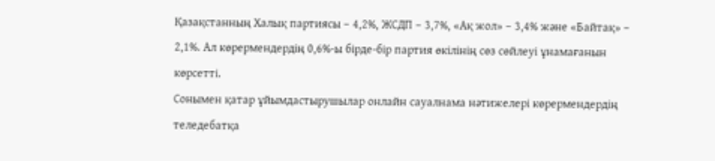Қазақстанның Халық партиясы – 4,2%, ЖСДП – 3,7%, «Ақ жол» – 3,4% және «Байтақ» – 2,1%. Ал көрермендердің 0,6%-ы бірде-бір партия өкілінің сөз сөйлеуі ұнамағанын көрсетті.
Сонымен қатар ұйымдастырушылар онлайн сауалнама нәтижелері көрермендердің теледебатқа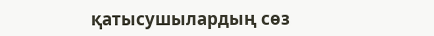қатысушылардың сөз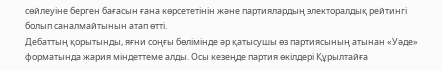сөйлеуіне берген бағасын ғана көрсететінін және партиялардың электоралдық рейтингі болып саналмайтынын атап өтті.
Дебаттың қорытынды, яғни соңғы бөлімінде әр қатысушы өз партиясының атынан «Уәде» форматында жария міндеттеме алды. Осы кезеңде партия өкілдері Құрылтайға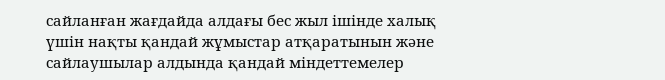сайланған жағдайда алдағы бес жыл ішінде халық үшін нақты қандай жұмыстар атқаратынын және сайлаушылар алдында қандай міндеттемелер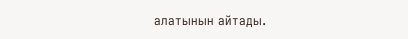алатынын айтады.